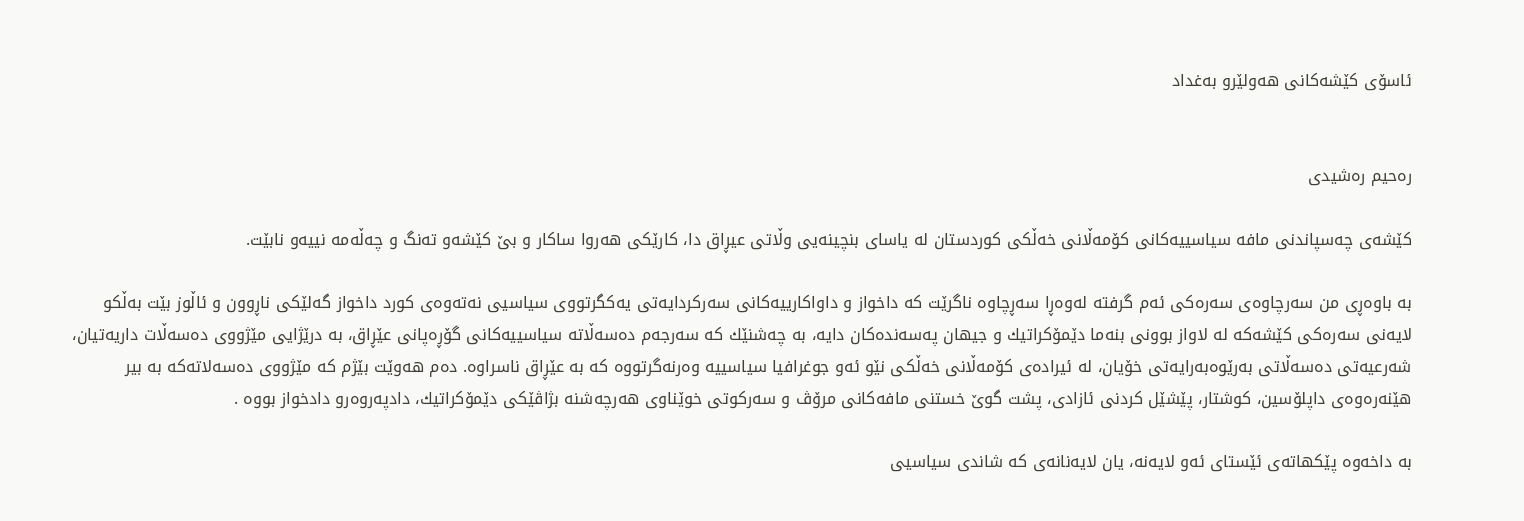ئاسۆی کێشەکانی هەولێرو بەغداد


ره‌حیم ره‌شیدی

كێشه‌ی چه‌سپاندنی مافه‌ سیاسییه‌كانی كۆمه‌ڵانی خه‌ڵكی كوردستان له یاسای بنچینه‌یی وڵاتی عیڕاق دا، كارێكی هه‌روا ساكار و بێ كێشه‌و ته‌نگ و چه‌ڵه‌مه نییه‌و نابێت.

به باوه‌ڕی من سه‌ر‌چاوه‌ی سه‌ره‌كی ئه‌م گرفته له‌‌وه‌ڕا سه‌ڕچاوه ناگرێت كه داخواز و داواكارییه‌كانی سه‌ركردایه‌تی یه‌كگرتووی سیاسیی نه‌ته‌وه‌ی كورد داخواز گه‌لێكی ناڕوون و ئاڵوز بێت به‌ڵكو لایه‌نی سه‌ره‌كی كێشه‌‌كه له لاواز بوونی بنه‌ما دێمۆكراتیك و جیهان په‌سه‌نده‌كان دایه، به چه‌شنێك كه سه‌رجه‌م ده‌سه‌ڵاته سیاسییه‌كا‌‌نی گۆڕه‌پانی عێڕاق، به درێژایی مێژووی ده‌سه‌ڵات داریه‌تیان، شه‌رعیه‌تی ده‌سه‌ڵاتی به‌رێوه‌به‌رایه‌تی خۆیان، له ئیراده‌ی كۆمه‌ڵانی خه‌ڵكی نێو ئه‌و جوغرافیا سیاسییه وه‌رنه‌گرتووه كه به عێڕاق ناسراوه. ده‌م هه‌وێت بێژم كه مێژووی ده‌سه‌لاته‌كه به بیر هێنه‌ره‌وه‌ی داپلۆسین، كوشتار، پێشێل كردنی ئازادی، پشت گوێ خستنی مافه‌كانی مرۆڤ و سه‌ركوتی خوێناوی هه‌رچه‌شنه بژاڤێكی دێمۆكراتیك، دادپه‌روه‌رو دادخواز بووه .

به‌ داخه‌وه پێكهاته‌ی ئێستای ئه‌و لایه‌نه‌‌، یان لایه‌نانه‌ی كه شاندی سیاسیی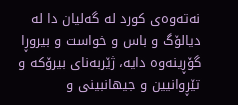نه‌ته‌وه‌ی كورد له گه‌لیان دا له دیالۆگ و باس و خواست و بیروڕا گۆڕینه‌وه دایه، ژێربه‌نای بیرۆكه‌ و تێڕوانیین و جیهانبینی و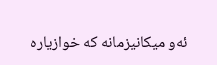ئه‌و میكانیزمانه كه خوازیاره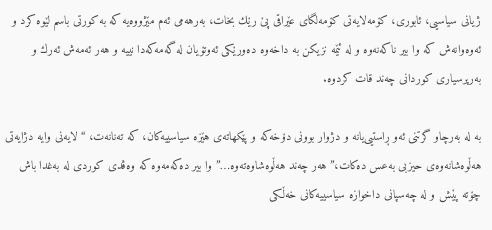ژیانی سیاسیی، ئابوری، كۆمه‌لایه‌تی كۆمه‌لگای عێراقی پێ رێك بخات، به‌رهه‌می ئه‌م مێژووه‌یه كه به كورتی باسم لێوه‌ كرد و ئه‌وه‌وانه‌ش كه وا بیر ناكه‌نه‌وه و له ئێمه نزیكن به داخه‌وه ده‌ورێكی ئه‌وتۆیان له گه‌مه‌كه‌دا نییه و هه‌ر ئه‌مه‌ش ئه‌رك و به‌رپرسیاری كوردانی چه‌ند قات كردوه.

به له به‌رچاو گرتنی ئه‌و ڕاستیی‌یانه و دژوار بوونی دۆخه‌كه و پێكهاته‌ی هێزه سیاسییه‌كان، كه ته‌نانه‌ت، “لایه‌نی وایه دژایه‌تی هه‌ڵوه‌شانه‌وه‌ی حیزبی به‌عس ده‌كات،”هه‌ر چه‌ند هه‌ڵوه‌شاوه‌ته‌وه…” وا بیر ده‌كه‌مه‌وه كه وه‌ڤدی كوردی له به‌غدا باش چۆته پێش و له چه‌سپانی داخوازه سیاسییه‌كانی خه‌ڵكی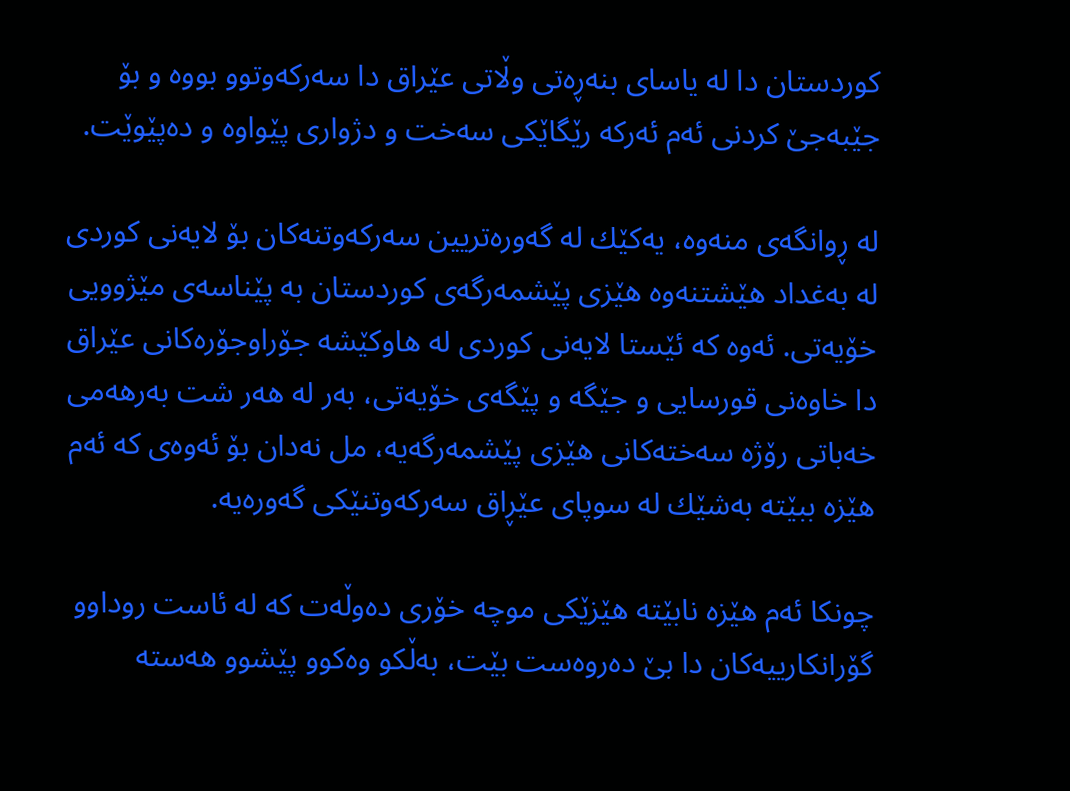كوردستان دا له یاسای بنه‌ڕه‌تی وڵاتی عێراق دا سه‌ركه‌وتوو بووه و بۆ جێبه‌جێ كردنی ئه‌م ئه‌ركه رێگاێكی سه‌خت و دژواری پێواوه‌ و ده‌پێوێت.

له ڕوانگه‌ی منه‌وه، یه‌كێك له گه‌وره‌تریین سه‌ركه‌وتنه‌كان بۆ لایه‌نی كوردی له به‌غداد هێشتنه‌وه هێزی پێشمه‌رگه‌ی كوردستان به پێناسه‌‌ی مێژوویی خۆیه‌‌تی. ئه‌وه كه ئێستا لایه‌نی كوردی‌ له هاوكێشه‌ جۆراوجۆره‌كانی عێراق دا خاوه‌نی قورسایی و جێگه و پێگه‌ی خۆیه‌تی، به‌‌ر له هه‌ر شت به‌رهه‌می خه‌باتی رۆژه سه‌خته‌كانی هێزی پێشمه‌رگه‌یه، مل نه‌دان بۆ ئه‌وه‌ی كه ئه‌م هێزه ببێته به‌شێك له سوپای عێڕاق سه‌ركه‌وتنێكی گه‌وره‌یه.

چونكا ئه‌م هێزه نابێته هێزێكی موچه خۆری ده‌‌وڵه‌ت كه له ئاست روداوو گۆرانكارییه‌كان دا بێ ده‌روه‌ست بێت، به‌ڵكو وه‌كوو پێشوو هه‌سته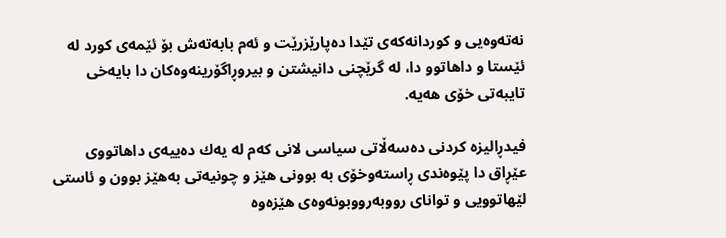نه‌ته‌وه‌یی و كوردانه‌كه‌ی تێدا ده‌پارێزرێت و ئه‌م بابه‌ته‌ش بۆ ئێمه‌ی كورد له ئێستا و داهاتوو دا، له گرێچنی دانیشتن و بیروڕاگۆرینه‌وه‌كان دا بایه‌خی تایبه‌تی خۆی هه‌یه.

فیدڕالیزه كردنی ده‌سه‌ڵاتی سیاسی لانی كه‌م له یه‌ك ده‌ییه‌ی داهاتووی عێڕاق دا پێوه‌ندی ڕاسته‌وخۆی به بوونی هێز و چونیه‌تی به‌هێز بوون و ئاستی لێهاتوویی و توانای رووبه‌رووبونه‌وه‌ی هێزه‌وه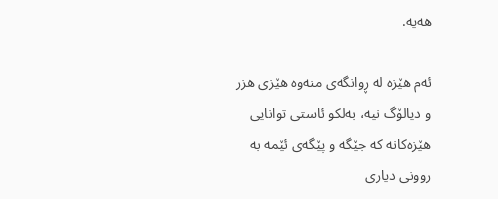هه‌یه.

ئه‌م هێزه له ڕوانگه‌ی منه‌وه هێزی هزر و دیالۆگ نیه، به‌لكو ئاستی توانایی هێزه‌كانه كه جێگه و پێگه‌ی ئێمه به روونی دیاری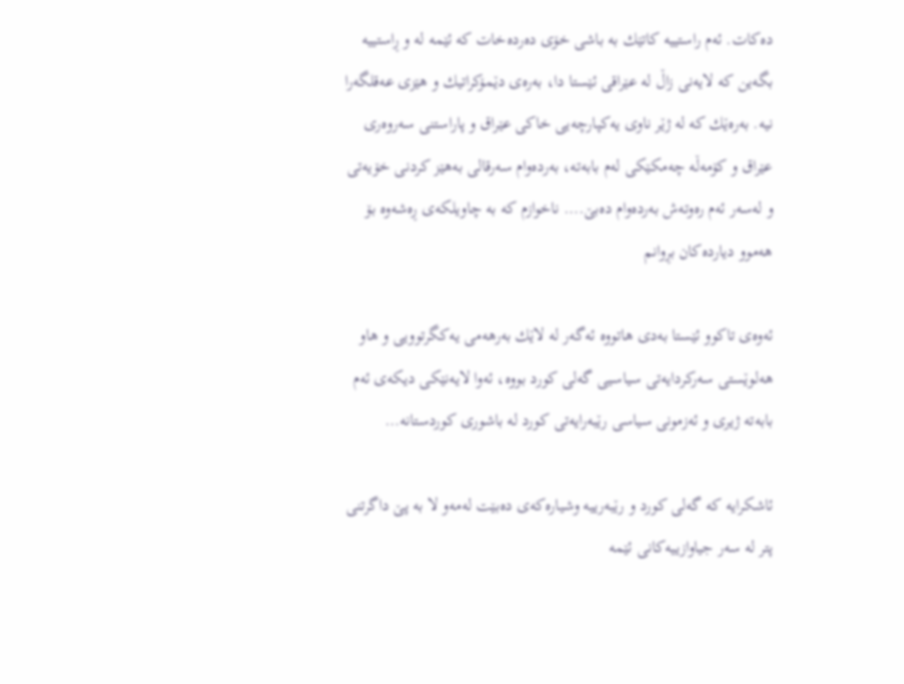ده‌كات. ئه‌م راستییه كاتێك به باشی خۆی ده‌رده‌خات كه ئێمه له و ڕاستییه بگه‌ین كه لایه‌نی زاڵ له عێراقی ئێستا دا، به‌ره‌ی دێمۆكراتیك و هێزی عه‌قلگه‌را نیه. به‌ره‌ێك كه له ژێر ناوی یه‌كپارچه‌یی خاكی عێراق و پاراستنی سه‌روه‌ری عێراق و كۆمه‌ڵه چه‌مكێكی له‌م با‌‌به‌ته‌، به‌رده‌وام سه‌رقالی به‌هێز كردنی خۆیه‌تی و لەسەر ئەم رەوتەش بەردەوام دەبێ.… ناخوازم كه به چاویلكه‌ی ڕه‌شه‌وه بۆ هه‌موو دیارده‌كان بڕوانم

ئه‌وه‌ی تاكوو ئێستا به‌دی هاتووه ئه‌گه‌ر له لاێك به‌رهه‌می یه‌كگرتوویی و هاو هه‌لوێستی سه‌ركردایه‌تی سیاسیی گه‌لی كورد بووه، ئه‌وا لایه‌نێكی دیكه‌ی ئه‌م بابه‌ته ژیری و ئه‌زمونی سیاسی رێبه‌رایه‌تی كورد له باشوری كوردستانه…

ئاشكرایه كه گه‌لی كورد و رێبه‌رییه وشیاره‌‌كه‌ی ده‌بێت له‌مه‌و لا به پێ داگرتنی پتر له سه‌ر جیاوازییه‌كانی ئێمه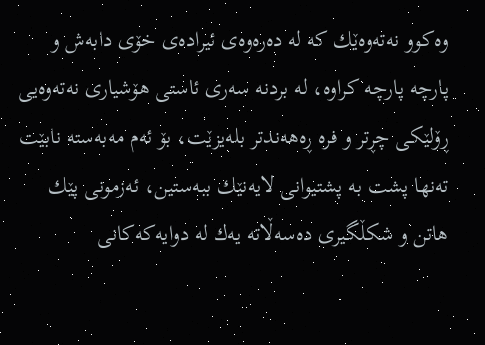وه‌كوو نه‌ته‌وه‌ێك كه له ده‌ره‌وه‌ی ئیراده‌ی خۆی دابه‌ش و پارچه پارچه كراوه، له بردنه سه‌ری ئاستی هۆشیاری نه‌ته‌وه‌یی ڕۆلێكی چڕتر و فره ڕه‌هه‌ندتر بله‌‌یزێت، بۆ ئه‌م مه‌به‌سته نابێت ته‌نها پشت به پشتیوانی لایه‌نێك ببه‌ستین، ئه‌زمونی پێك هاتن و شكڵگیری ده‌سه‌ڵاته‌ یه‌ك له‌ دوایه‌كه‌كانی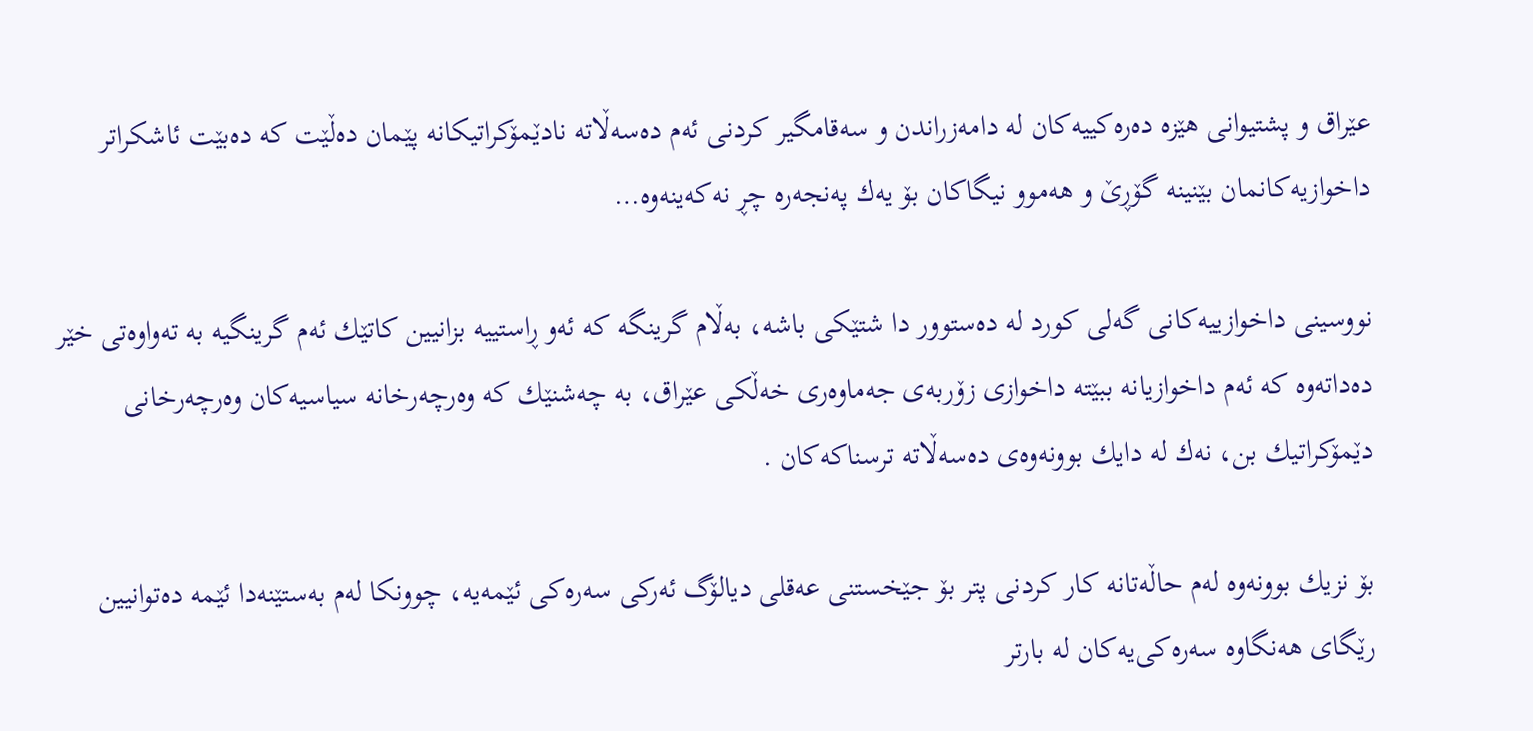عێراق و پشتیوانی هێزه ده‌ره‌كییه‌كان له دامه‌زراندن و سه‌قامگیر كردنی ئه‌م ده‌سه‌ڵاته نادێمۆكراتیكانه پێمان ده‌ڵێت كه ده‌بێت ئاشكراتر داخوازیه‌كانمان بێنینه گۆڕێ و هه‌موو نیگاكان بۆ یه‌ك په‌نجه‌ره چڕ نه‌كه‌ینه‌وه…

نووسینی داخوازییه‌كانی گه‌لی كورد له ده‌ستوور دا شتێكی باشه، به‌ڵام گرینگه كه ئه‌و ڕاستییه بزانیین كاتێك ئه‌م گرینگیه به ته‌واوه‌تی خێر ده‌داته‌وه كه ئه‌م داخوازیانه ببێته داخوازی زۆربه‌ی جه‌ماوه‌ری خه‌ڵكی عێراق، به چه‌شنێك كه وه‌رچه‌رخانه سیاسیه‌كان وه‌رچه‌رخانی دێمۆكراتیك بن، نه‌ك له دایك بوونه‌وه‌ی ده‌سه‌ڵاته ترسناكه‌‌كان .

بۆ نزیك بوونه‌وه له‌م حاڵه‌تانه كار كردنی پتر بۆ جێخستنی عه‌قلی دیالۆگ ئه‌ركی سه‌ره‌كی ئێمه‌یه، چوونكا له‌م به‌ستێنه‌دا ئێمه ده‌توانیین رێگای هه‌نگاوه سه‌ره‌كی‌یه‌كان له بارتر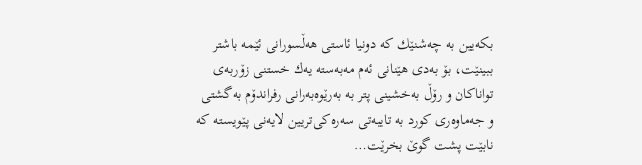بكه‌یین به چه‌شنێك كه دونیا ئاستی هه‌ڵسورانی ئێمه باشتر ببینێت، بۆ به‌دی هێنانی ئه‌م مه‌به‌سته یه‌ك خستنی زۆربه‌‌ی تواناكان و رۆڵ به‌خشینی پتر به به‌رێوه‌به‌رانی رفراندۆم به‌گشتی و جه‌ماوه‌ری كورد به تایبه‌تی سه‌ره‌كی‌تریین لایه‌نی پێویسته كه نابێت پشت گوێ بخرێت…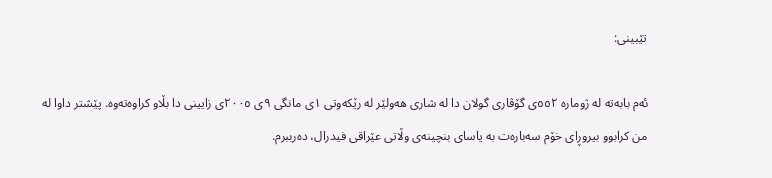تێبینی:

ئه‌م بابه‌ته له ژوماره‌ ٥٥٢ی گۆڤاری گولان دا له شاری هه‌ولێر له رێكه‌وتی ١ی مانگی ٩ی ٢٠٠٥ی زایینی دا بڵاو كراوه‌ته‌وه. پێشتر داوا له من كرابوو بیروڕای خۆم سه‌باره‌ت به یاسای بنچینه‌‌ی وڵاتی عێراقی فیدرال، دەرببرم.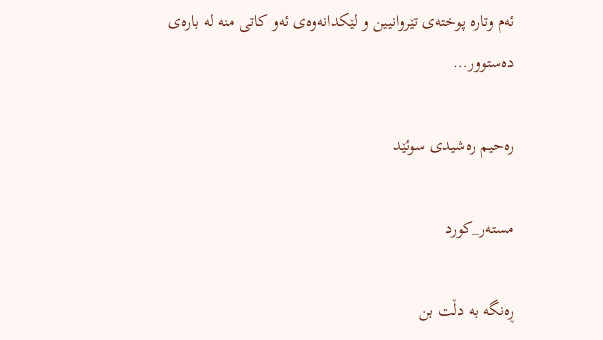ئه‌م وتاره‌ پوخته‌ی تێروانیین و لێكدانه‌وه‌ی ئەو کاتی منە لە بارەی دەستوور…

ره‌حیم ره‌شیدی سوئێد

مستەر_كورد

ڕەنگە بە دڵت بن